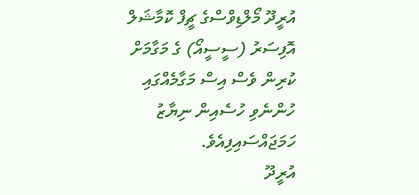އުރީދޫ މޯލްޑިވްސްގެ ޗީފް ކޮމާޝަލް އޮފިސަރު (ސީސީއޯ) ގެ މަގާމަށް ކުރިން ވެސް އިސް މަގާމެއްގައި ހުންނެވި ހުސެއިން ނިޔާޒު ހަމަޖައްސައިފިއެވެ.
އުރީދޫ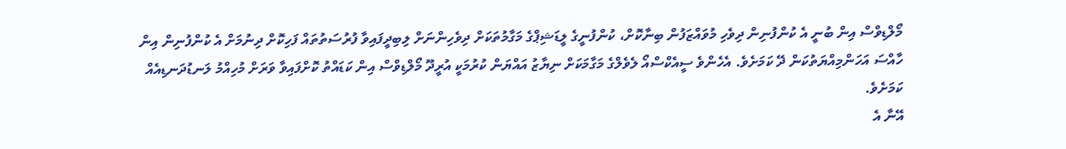މޯލްޑިވްސް އިން ބުނީ އެ ކުންފުނިން ދިވެހި މުވައްޒަފުން ބިނާކޮށް، ކުންފުނީގެ ލީޑަޝިޕްގެ މަގާމުތަކަށް ދިވެހިންނަށް ލިބިދީފައިވާ ފުރުސަތުތައް ފަހިކޮށް ދިނުމަށް އެ ކުންފުނިން އިން ހާއްސަ އަހަންމިއްޔަތުކަން ދޭ ކަމަށެވެ. އެހެންވެ ސީއެކްސްއޯ ލެވެލްގެ މަގާމަކަށް ނިޔާޒު އައްޔަން ކުރުމަކީ އުރީދޫ މޯލްޑިވްސް އިން ކަޑައްތު ކޮށްފައިވާ ވަރަށް މުހިއްމު ލަނޑުދަނޑިއެއް ކަމަށެވެ.
އޭނާ އެ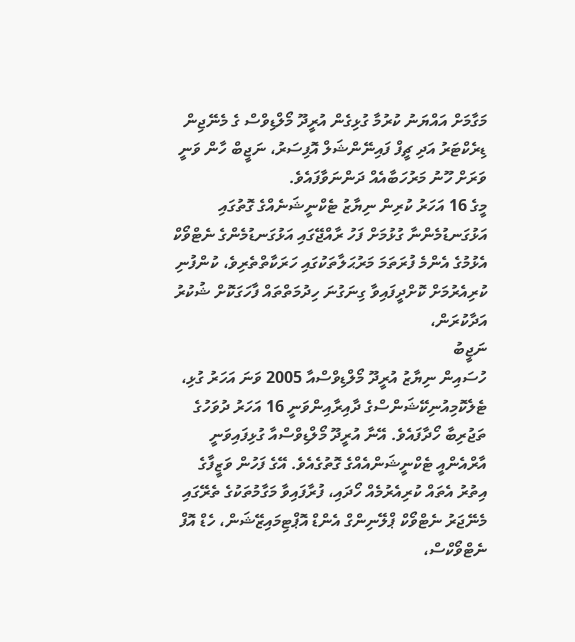މަގާމަށް އައްޔަނު ކުރުމާ ގުޅިގެން އުރީދޫ މޯލްޑިވްސް ގެ މެނޭޖިން ޑިރެކްޓަރު އަދި ޗީފް ފައިނޭންޝަލް އޮފިސަރު، ނަޖީބް ހާން ވަނީ ވަރަށް ހޫނު މަރުހަބާއެއް ދަންނަވާފައެވެ.
މީގެ 16 އަހަރު ކުރިން ނިޔާޒު ޓެކްނީޝަނެއްގެ ގޮތުގައި އަޅުގަނޑުމެންނާ ގުޅުމަށް ފަހު ރާއްޖޭގައި އަޅުގަނޑުމެންގެ ނެޓްވޯކް އެޅުމުގެ އެންމެ ފުރަތަމަ މަރުޙަލާތަކުގައި ހަރަކާތްތެރިވެ، ކުންފުނި ކުރިއެރުމަށް ކޮށްދީފައިވާ ގިނަގުނަ ހިދުމަތްތައް ފާހަގަކޮށް ޝުކުރު އަދާކުރަން،
ނަޖީބު
ހުސައިން ނިޔާޒު އުރީދޫ މޯލްޑިވްސްއާ 2005 ވަނަ އަހަރު ގުޅި، ޓެލެކޮމިއުނިކޭޝަންސްގެ ދާއިރާއިންވަނީ 16 އަހަރު ދުވަހުގެ ތަޖުރިބާ ހޯދާފައެވެ. އޭނާ އުރީދޫ މޯލްޑިވްސްއާ ގުޅިފައިވަނީ އާރްއެންއީ ޓެކްނީޝަންއެއްގެ ގޮތުގެއެވެ. އޭގެ ފަހުން ވަޒީފާގެ އިތުރު އެތައް ކުރިއެރުމެއް ހޯދައި، ފުރާފައިވާ މަގާމުތަކުގެ ތެރޭގައި މެނޭޖަރު ނެޓްވޯކް ޕްލޭނިންގް އެންޑް އޮޕްޓިމައިޒޭޝަން، ހެޑް އޮފް ނެޓްވޯކްސް،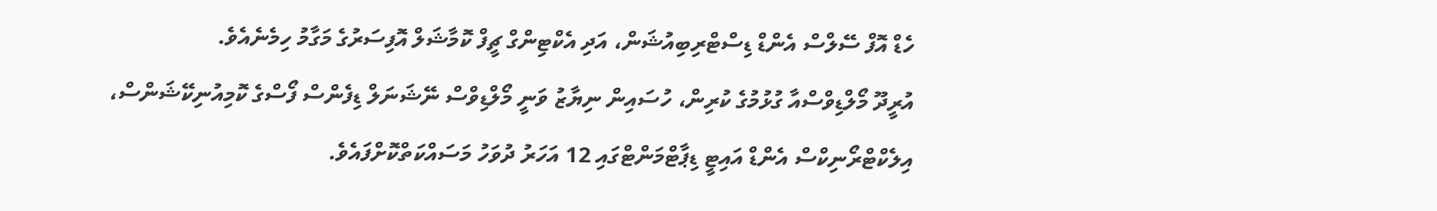ހެޑް އޮފް ސޭލްސް އެންޑް ޑިސްޓްރިބިއުޝަން، އަދި އެކްޓިންގް ޗީފް ކޮމާޝަލް އޮފިސަރުގެ މަގާމު ހިމެނެއެވެ.
އުރީދޫ މޯލްޑިވްސްއާ ގުޅުމުގެ ކުރިން، ހުސައިން ނިޔާޒު ވަނީ މޯލްޑިވްސް ނޭޝަނަލް ޑިފެންސް ފޯސްގެ ކޮމިއުނިކޭޝަންސް، އިލެކްޓްރޯނިކްސް އެންޑް އައިޓީ ޑިޕާޓްމަންޓްގައި 12 އަހަރު ދުވަހު މަސައްކަތްކޮށްފައެވެ.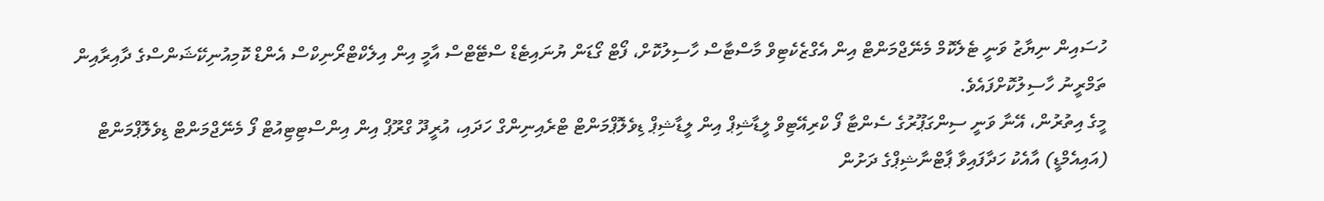ހުސައިން ނިޔާޒު ވަނީ ޓެލެކޮމް މެނޭޖްމަންޓް އިން އެގްޒެކެޓިވް މާސްޓާސް ހާސިލުކޮށް، ފޯޓް ގޯޑަން ޔުނައިޓެޑް ސްޓޭޓްސް އާމީ އިން އިލެކްޓްރޯނިކްސް އެންޑް ކޮމިއުނިކޭޝަންސްގެ ދާއިރާއިން ތަމްރީނު ހާސިލުކޮށްފައެވެ.
މީގެ އިތުރުން، އޭނާ ވަނީ ސިންގަޕޫރުގެ ސެންޓާ ފޯ ކްރިއޭޓިވް ލީޑާޝިޕް އިން ލީޑާޝިޕް ޑިވެލޮޕްމަންޓް ޓްރެއިނިންގް ހަދައި، އުރީދޫ ގްރޫޕް އިން އިންސްޓިޓިއުޓް ފޯ މެނޭޖްމަންޓް ޑިވެލޮޕްމަންޓް (އައިއެމްޑީ) އާއެކު ހަދާފައިވާ ޕާޓްނާޝިޕްގެ ދަށުން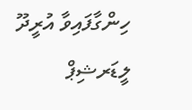ހިންގާފައިވާ އުރީދޫ ލީޑަރޝިޕް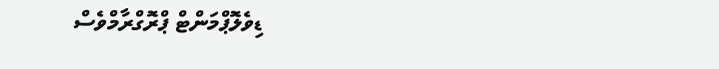ޑިވެލޮޕްމަންޓް ޕްރޮގްރާމްވެސް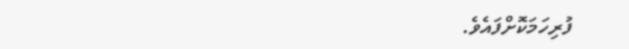ފުރިހަމަކޮށްފައެވެ.